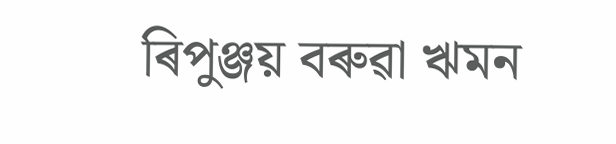ৰিপুঞ্জয় বৰুৱা ঋমন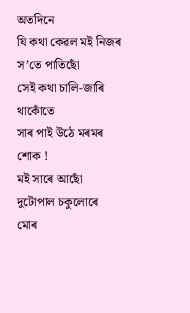অতদিনে
যি কথা কেৱল মই নিজৰ স’তে পাতিছোঁ
সেই কথা চালি-জাৰি থাকোঁতে
সাৰ পাই উঠে মৰমৰ শোক !
মই সাৰে আছোঁ
দুটোপাল চকুলোৰে
মোৰ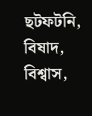ছটফটনি, বিষাদ, বিশ্বাস,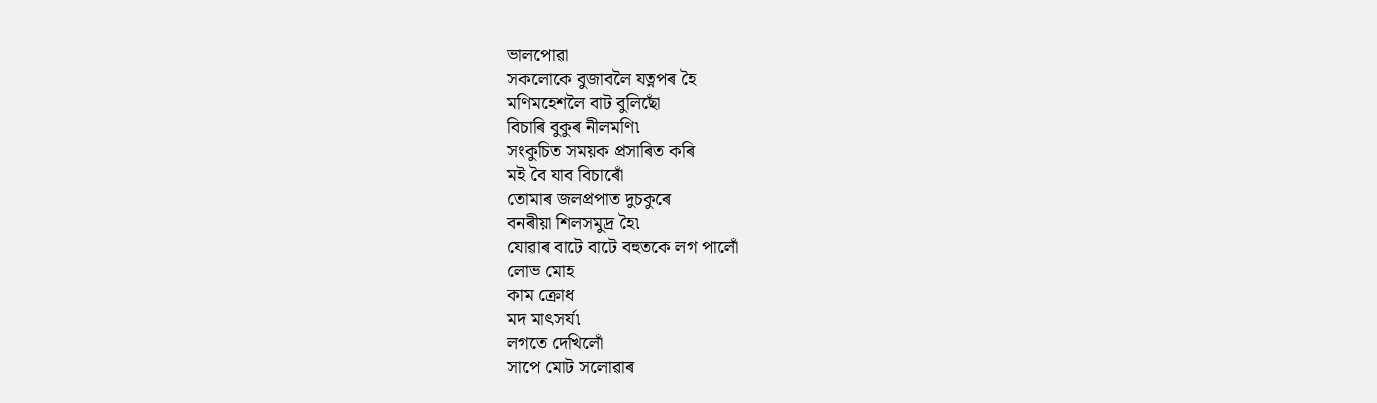ভালপোৱা
সকলোকে বুজাবলৈ যত্নপৰ হৈ
মণিমহেশলৈ বাট বুলিছোঁ
বিচাৰি বুকুৰ নীলমণি৷
সংকুচিত সময়ক প্ৰসাৰিত কৰি
মই বৈ যাব বিচাৰোঁ
তোমাৰ জলপ্ৰপাত দুচকুৰে
বনৰীয়া শিলসমুদ্ৰ হৈ৷
যোৱাৰ বাটে বাটে বহুতকে লগ পালোঁ
লোভ মোহ
কাম ক্ৰোধ
মদ মাৎসৰ্য৷
লগতে দেখিলোঁ
সাপে মোট সলোৱাৰ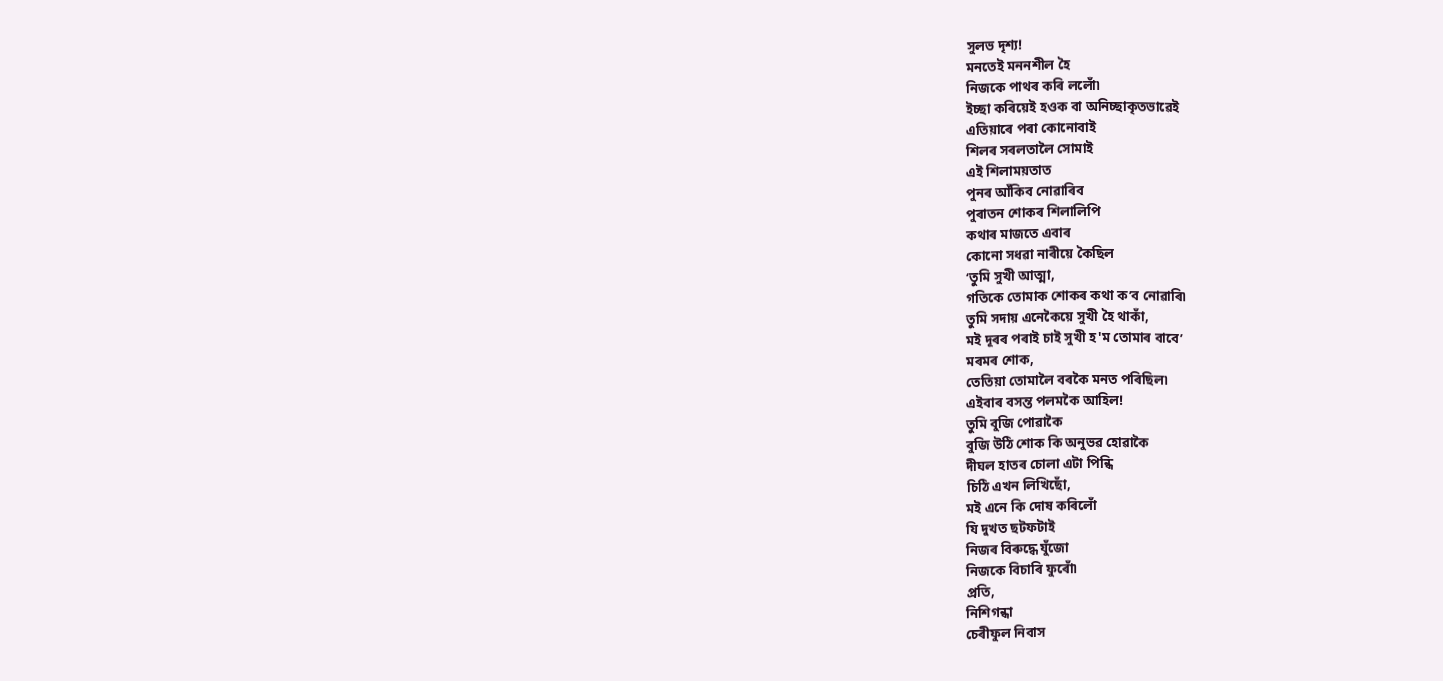সুলভ দৃশ্য!
মনতেই মননশীল হৈ
নিজকে পাথৰ কৰি ললোঁ৷
ইচ্ছা কৰিয়েই হওক বা অনিচ্ছাকৃতভাৱেই
এতিয়াৰে পৰা কোনোবাই
শিলৰ সৰলতালৈ সোমাই
এই শিলাময়তাত
পুনৰ আঁকিব নোৱাৰিব
পুৰাতন শোকৰ শিলালিপি
কথাৰ মাজতে এবাৰ
কোনো সধৱা নাৰীয়ে কৈছিল
‘তুমি সুখী আত্মা,
গতিকে তোমাক শোকৰ কথা ক’ব নোৱাৰি৷
তুমি সদায় এনেকৈয়ে সুখী হৈ থাকাঁ,
মই দূৰৰ পৰাই চাই সুখী হ'ম তোমাৰ বাবে’
মৰমৰ শোক,
তেতিয়া তোমালৈ বৰকৈ মনত পৰিছিল৷
এইবাৰ বসন্ত পলমকৈ আহিল!
তুমি বুজি পোৱাকৈ
বুজি উঠি শোক কি অনুভৱ হোৱাকৈ
দীঘল হাতৰ চোলা এটা পিন্ধি
চিঠি এখন লিখিছোঁ,
মই এনে কি দোষ কৰিলোঁ
যি দুখত ছটফটাই
নিজৰ বিৰুদ্ধে যুঁজো
নিজকে বিচাৰি ফুৰোঁ৷
প্ৰতি,
নিশিগন্ধা
চেৰীফুল নিবাস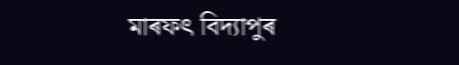মাৰফৎ বিদ্যাপুৰ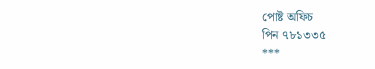পোষ্ট অফিচ
পিন ৭৮১৩৩৫
***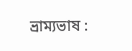ভ্ৰাম্যভাষ :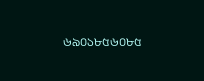৬৯০১৮৫৬০৮৫